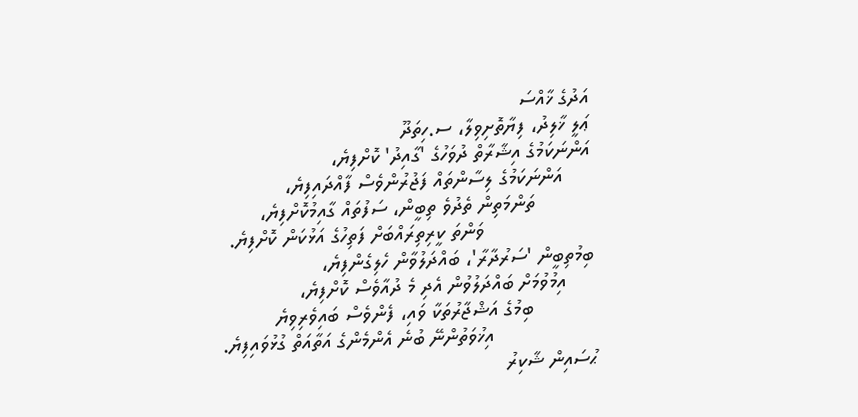އަދުގެ ޚާއްސަ
ޢަލީ ޚާލިދު، ފިޔާތޮށިވިލާ، ސ.ހިތަދޫ
އަންނަކަމުގެ އިޝާރާތް ދުވަހުގެ 'ގާއިދު' ކޮށްފިޔެ،
     އަންނަކަމުގެ ލިސާންތައް ފަޖުރުންވެސް ފާއްދައިފިޔެ،
          ތަންމަތިން ތެދުވެ ތިބީން، ސަފުތައް ގާއިމުކޮށްފިޔެ،
                   ވަންތަ ކީރިތިރައްބަށް ފަތިހުގެ އަޅުކަން ކޮށްފިޔެ.
ބިމުތިބީން 'ސަރުދާރާ'، ބައްދަލުވާން ހެލިގެންފިޔެ،
     އިމުވުމަށް ބައްދަލުވުން އެދި މެ ދުއާވެސް ކޮށްފިޔެ،
           ބިމުގެ އަޝްޖާރުތަކާ ވައި، ފެންވެސް ބައިވެރިވިޔެ
                  އިޚުވަތުންނޭ ބުނެ އެންމެންގެ އަތާއަތް ގުޅުވައިފިޔެ.
ޙުސައިން ޝާކިރު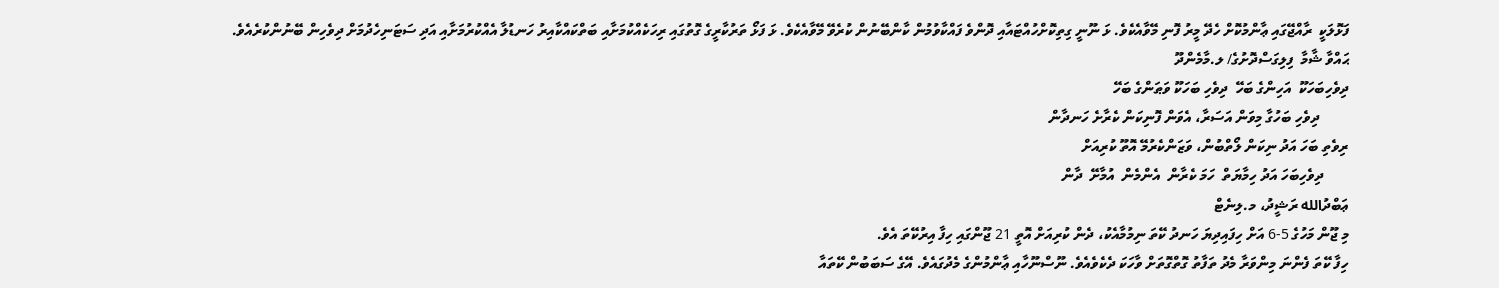ފަޅޮލަކީ  ރާއްޖޭގައި ޢާންމުކޮށް ހެދޭ މީރު ފޮނި މޭވާއެކެވެ. ޅަ ނޫނީ ގިތިކޮށްހުއްޓައާއި ދޮންވެ ފައްކާވުމުން ކާންބޭނުން ކުރެވޭ މޭވާއެކެވެ. ޅަ ފަޅޯ ތަރުކާރީގެ ގޮތުގައި ރިހަކެއްކުމަށާއި ބަތްކައްކާއިރު ހަނޑުލާ އެއްކުރުމަށާއި އަދި ސަޓަނިހެދުމަށް ދިވެހިން ބޭނުންކުރެއެވެ.
ޙައްވާ ޝާމާ  ފިލިގަސްދޮށުގެ/ ލ.މާމެންދޫ
ދިވެހިބަހަކޫ  އަހިންގެ ބަހޭ  ދިވެހި ބަހަކޫ ވަޠަންގެ ބަހޭ
        ދިވެހި ބަހުގާ މިވަން އަސަރާ، އެވަން ފޮނިކަން ކެރާށެ ހަނދާން
ރިވެތި ބަހަ އަދު ނިކަން ލޯތްބުން، ވަޒަންކެރުމޭ އޮތޫ ކުރިއަށް
       ދިވެހިބަހަ އަދު ހިމާޔަތް  ހަމަ ކެރާން  އެންމެން  އުމާށޭ  ދާން
ޢަބްދުالله ރަޝީދު، މ.ލިނެޓް
މި ޖޫން މަހުގެ 5-6 އަށް ހިފައިދިޔަ ހަނދު ކޭތަ ނިމުމާއެކު، ދެން ކުރިއަށް އޮތީ 21 ޖޫންގައި ހިފާ އިރުކޭތަ އެވެ.
ހިފާ ކޭތަ ފެންނަ މިންވަރާ މެދު ތަފާތު ގޮތްގޮތަށް ވާހަކަ ދެކެވެއެވެ. ނޫސްނޫހާއި ޢާންމުންގެ މެދުގައެވެ. އޭގެ ސަބަބުން ކޭތައާ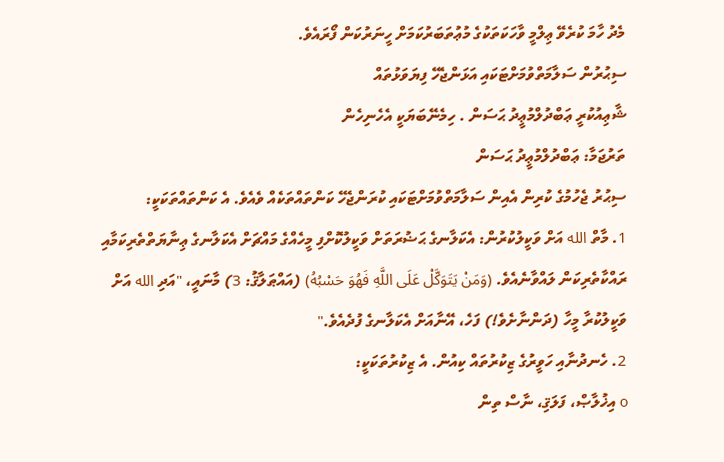މެދު ހާމަ ކުރެވޭ ޢިލްމީ ވާހަކަތަކުގެ މުޢުތަބަރުކަމަށް ހީނަރުކަން ފޯރައެވެ.
ސިޙުރުން ސަލާމަތްވުމަށްޓަކައި އަޅަންޖެހޭ ފިޔަވަޅުތައް
ޝާޢިއުކުރީ ޢަބްދުލްމުޢީދު ޙަސަން . ހިމެނޭބަޔަކީ އެހެނިހެން
ތަރުޖަމާ: ޢަބްދުލްމުޢީދު ޙަސަން
ސިޙުރު ޖެހުމުގެ ކުރިން އެއިން ސަލާމަތްވުމަށްޓަކައި ކުރަންޖެހޭ ކަންތައްތަކެއް ވެއެވެ. އެ ކަންތައްތަކަކީ:
1. މާތް الله އަށް ވަކީލުކުރުން: އެކަލާނގެ ޙަޟުރަތަށް ވަކީލުކޮށްފި މީހެއްގެ މައްޗަށް އެކަލާނގެ ޢިނާޔަތްތެރިކަމާއި ރައްކާތެރިކަން ލައްވާނެއެވެ. (وَمَنْ يَتَوَكَّلْ عَلَى اللَّهِ فَهُوَ حَسْبُهُ) (އައްޠަލާޤު: 3) މާނައީ، "އަދި الله އަށް ވަކީލުކުރާ މީހާ (ދަންނާށެވެ!) ފަހެ، އޭނާއަށް އެކަލާނގެ ފުދެއެވެ."
2. ހެނދުނާއި ހަވީރުގެ ޒިކުރުތައް ކިއުން. އެ ޒިކުރުތަކަކީ:
o އިޚުލާޞް، ފަލަޤި، ނާސް ތިން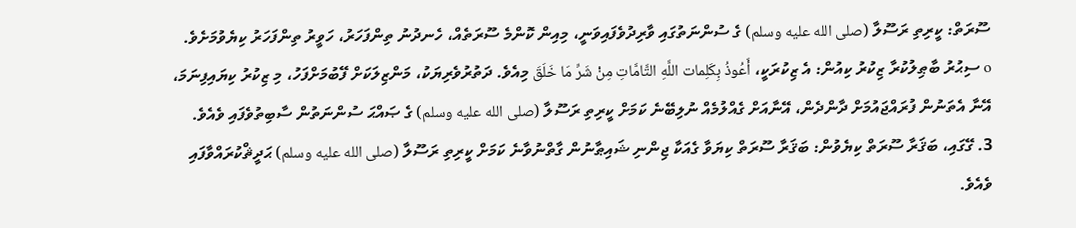ސޫރަތް: ކީރިތި ރަސޫލާ (صلى الله عليه وسلم) ގެ ސުންނަތުގައި ވާރިދުވެފައިވަނީ، މިއިން ކޮންމެ ސޫރަތެއް، ހެނދުނު ތިންފަހަރު، ހަވީރު ތިންފަހަރު ކިޔެވުމަށެވެ.
o ސިޙުރު ބާޠިލުކުރާ ޒިކުރު ކިއުން: އެ ޒިކުރަކީ، أَعُوذُ بِكَلِمات اللَّهِ التَّامَّاتِ مِنْ شَرِّ مَا خَلَقَ މިއެވެ. ދަތުރުވެރިޔަކު، މަންޒިލަކަށް ފޭބުމަށްފަހު، މި ޒިކުރު ކިޔައިފިނަމަ، އޭނާ އެތަނުން ފުރައްޖައުމަށް ދާންދެން، އޭނާއަށް ގެއްލުމެއް ނުލިބޭނެ ކަމަށް ކީރިތި ރަސޫލާ (صلى الله عليه وسلم) ގެ ޞައްޙަ ސުންނަތުން ސާބިތުވެފައި ވެއެވެ.
3. ގޭގައި، ބަޤަރާ ސޫރަތް ކިޔެވުން: ބަޤަރާ ސޫރަތް ކިޔަވާ ގެއަކާ ޖިންނި ޝައިޠާނުން ގާތްނުވާނެ ކަމަށް ކީރިތި ރަސޫލާ (صلى الله عليه وسلم) ޙަދީޘްކުރައްވާފައި ވެއެވެ.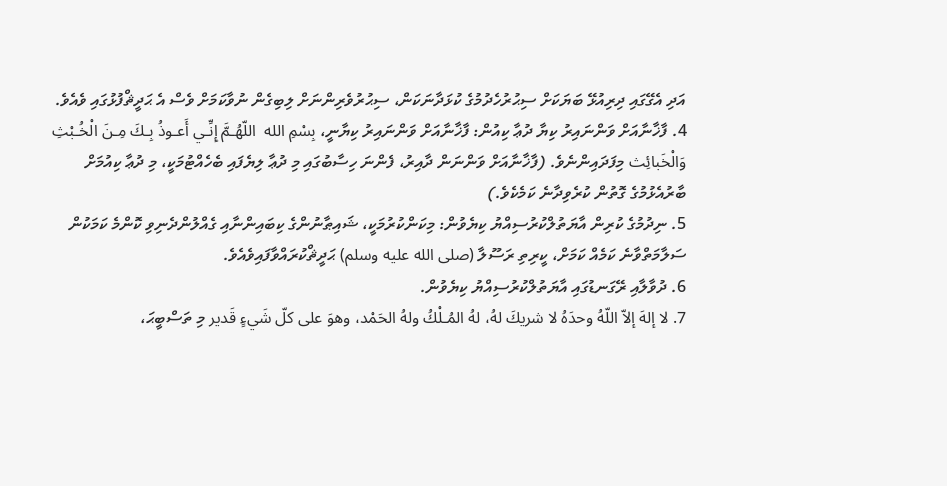އަދި އެގޭގައި ދިރިއުޅޭ ބަޔަކަށް ސިޙުރުހެދުމުގެ ކުޅަދާނަކަން، ސިޙުރުވެރިންނަށް ލިބިގެން ނުވާކަމަށް ވެސް އެ ޙަދީޘްފުޅުގައި ވެއެވެ.
4. ފާޚާނާއަށް ވަންނައިރު ކިޔާ ދުޢާ ކިއުން: ފާޚާނާއަށް ވަންނައިރު ކިޔާނީ، بِسْمِ الله  اللّهُـمَّ إِنِّـي أَعـوذُ بِـكَ مِـنَ الْخُـبْثِ وَالْخَبائِث މިފަދައިންނެވެ. (ފާޚާނާއަށް ވަންނަން ދާއިރު، ފެންނަ ހިސާބުގައި މި ދުޢާ ލިޔެފައި ބެހެއްޓުމަކީ، މި ދުޢާ ކިއުމަށް ބާރުއެޅުމުގެ ގޮތުން ކުރެވިދާނެ ކަމެކެވެ.)
5. ނިދުމުގެ ކުރިން އާޔަތުލްކުރުސިއްޔު ކިޔެވުން: މިކަންކުރުމަކީ، ޝައިޠާނުންގެ ކިބައިންނާއި ގެއްލުންދެނިވި ކޮންމެ ކަމަކުން ސަލާމަތްވާނެ ކަމެއް ކަމަށް، ކީރިތި ރަސޫލާ (صلى الله عليه وسلم) ޙަދީޘްކުރައްވާފައިވެއެވެ.
6. ދުވާލާއި ރޭގަނޑުގައި އާޔަތުލްކުރުސިއްޔު ކިޔެވުން.
7. لا إلهَ إلاّ اللّهُ وحدَهُ لا شريكَ لهُ، لهُ المُـلْكُ ولهُ الحَمْد، وهوَ على كلّ شَيءٍ قَدير މި ތަސްބީޙަ،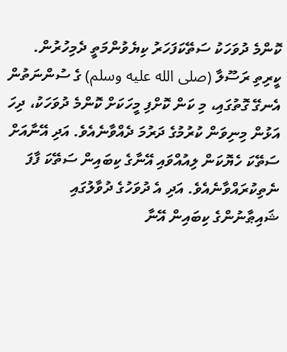ކޮންމެ ދުވަހަކު ސަތޭކަފަހަރު ކިޔެވުންމަތީ ދެމިހުރުން. ކީރިތި ރަސޫލާ (صلى الله عليه وسلم) ގެ ސުންނަތުން އެނގޭ ގޮތުގައި، މި ކަން ކޮށްފި މީހަކަށް ކޮންމެ ދުވަހަކު، ދިހަ އަޅުން މިނިވަން ކުރުމުގެ ދަރުމަ ދެއްވާނެއެވެ. އަދި އޭނާއަށް ސަތޭކަ ހެޔޮކަން ލިއުއްވައި އޭނާގެ ކިބައިން ސަތޭކަ ފާފަ ނެތިކުރައްވާނެއެވެ. އަދި އެ ދުވަހުގެ ދުވާލުގައި ޝައިޠާނުންގެ ކިބައިން އޭނާ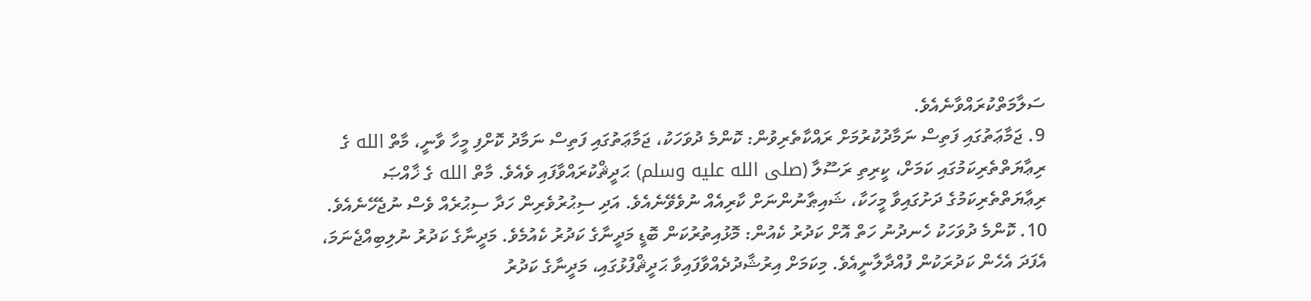ސަލާމަތްކުރައްވާނެއެވެ.
9. ޖަމާޢަތުގައި ފަތިސް ނަމާދުކުރުމަށް ރައްކާތެރިވުން: ކޮންމެ ދުވަހަކު، ޖަމާޢަތުގައި ފަތިސް ނަމާދު ކޮށްފި މީހާ ވާނީ، މާތް الله ގެ ރިޢާޔަތްތެރިކަމުގައި ކަމަށް، ކީރިތި ރަސޫލާ (صلى الله عليه وسلم) ޙަދީޘްކުރައްވާފައި ވެއެވެ. މާތް الله ގެ ޚާއްޞަ ރިޢާޔަތްތެރިކަމުގެ ދަށުގައިވާ މީހަކާ، ޝައިޠާނުންނަށް ކާރިއެއް ނުވެވޭނެއެވެ. އަދި ސިޙުރުވެރިން ހަދާ ސިޙުރެއް ވެސް ނުޖެހޭނެއެވެ.
10. ކޮންމެ ދުވަހަކު ހެނދުނު ހަތް އޮށް ކަދުރު ކެއުން: މޮޅުއިތުރުކަން ބޮޑީ މަދީނާގެ ކަދުރު ކެއުމެވެ. މަދީނާގެ ކަދުރު ނުލިބިއްޖެނަމަ، އެފަދަ އެހެން ކަދުރަކުން ފުއްދާލާނީއެވެ. މިކަމަށް އިރުޝާދުދެއްވާފައިވާ ޙަދީޘްފުޅުގައި، މަދީނާގެ ކަދުރު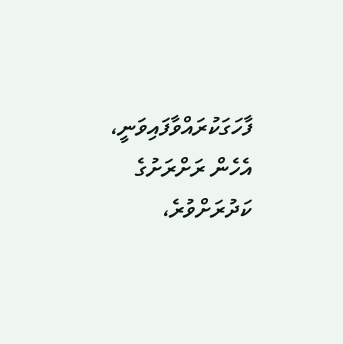ފާހަގަކުރައްވާފައިވަނީ، އެހެން ރަށްރަށުގެ ކަދުރަށްވުރެ،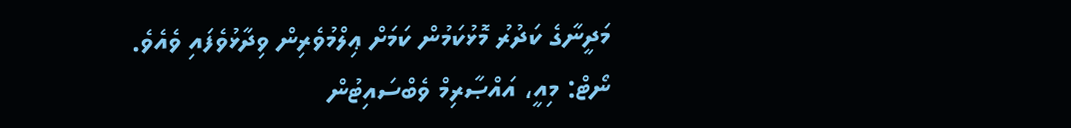މަދީނާގެ ކަދުރު މޮޅުކަމުން ކަމަށް ޢިލްމުވެރިން ވިދާޅުވެފައި ވެއެވެ.
ނޯޓް: މިއީ، އައްޞާރިމް ވެބްސައިޓުން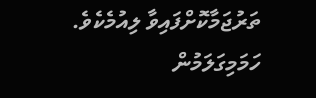ތަރުޖަމާކޮށްފައިވާ ލިއުމެކެވެ.
ހަމަމިގަލަމުން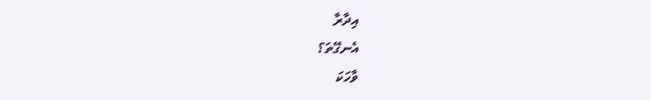އިދާރާ
އެނގޭތަ؟
ވާހަކަ